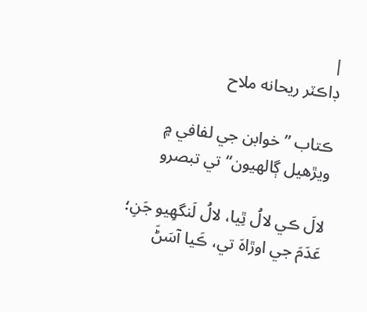|
ڊاڪٽر ريحانه ملاح

ڪتاب ”خوابن جي لفافي ۾
ويڙهيل ڳالھيون“ تي تبصرو

لالَ ڪي لالُ ٿِيا، لالُ لَنگهِيو جَنِ؛
عَدَمَ جي اوڙاهَ تي، ڪَيا آسَڻَ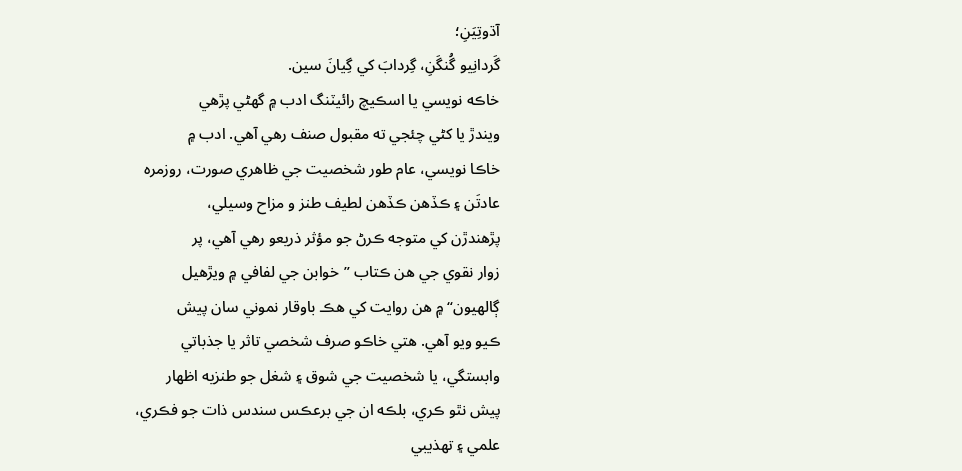آڌوتِيَنِ؛
گَردانِيو گُنگَنِ، گِردابَ کي گِيانَ سين.
خاڪه نويسي يا اسڪيچ رائيٽنگ ادب ۾ گھڻي پڙھي
ويندڙ يا کڻي چئجي ته مقبول صنف رھي آھي. ادب ۾
خاڪا نويسي، عام طور شخصيت جي ظاهري صورت، روزمره
عادتَن ۽ ڪڏهن ڪڏهن لطيف طنز و مزاح وسيلي،
پڙهندڙن کي متوجه ڪرڻ جو مؤثر ذريعو رهي آهي، پر
زوار نقوي جي ھن ڪتاب ”خوابن جي لفافي ۾ ويڙهيل
ڳالھيون“ ۾ هن روايت کي هڪ باوقار نموني سان پيش
ڪيو ويو آهي. هتي خاڪو صرف شخصي تاثر يا جذباتي
وابستگي، يا شخصيت جي شوق ۽ شغل جو طنزيه اظھار
پيش نٿو ڪري، بلڪه ان جي برعڪس سندس ذات جو فڪري،
علمي ۽ تھذيبي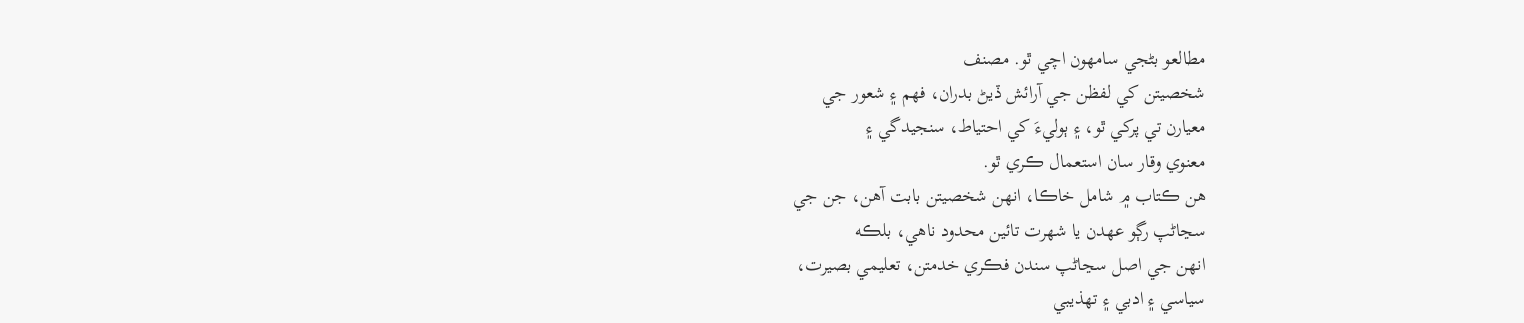مطالعو بڻجي سامھون اچي ٿو. مصنف
شخصيتن کي لفظن جي آرائش ڏيڻ بدران، فھم ۽ شعور جي
معيارن تي پرکي ٿو، ۽ ٻوليءَ کي احتياط، سنجيدگي ۽
معنوي وقار سان استعمال ڪري ٿو.
هن ڪتاب ۾ شامل خاڪا، انھن شخصيتن بابت آهن، جن جي
سڃاڻپ رڳو عھدن يا شھرت تائين محدود ناهي، بلڪه
انھن جي اصل سڃاڻپ سندن فڪري خدمتن، تعليمي بصيرت،
سياسي ۽ ادبي ۽ تھذيبي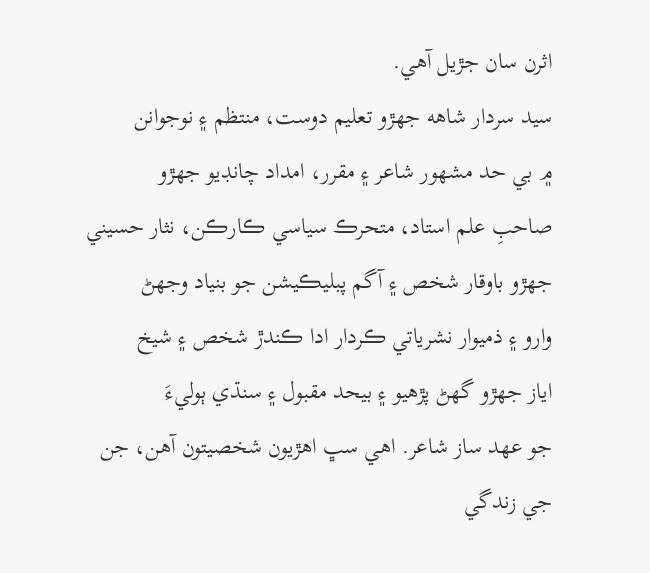اثرن سان جڙيل آهي.
سيد سردار شاهه جھڙو تعليم دوست، منتظم ۽ نوجوانن
۾ بي حد مشھور شاعر ۽ مقرر، امداد چانڊيو جھڙو
صاحبِ علم استاد، متحرڪ سياسي ڪارڪن، نثار حسيني
جھڙو باوقار شخص ۽ آگم پبليڪيشن جو بنياد وجهڻ
وارو ۽ ذميوار نشرياتي ڪردار ادا ڪندڙ شخص ۽ شيخ
اياز جھڙو گھڻ پڙھيو ۽ بيحد مقبول ۽ سنڌي ٻوليءَ
جو عھد ساز شاعر. اهي سڀ اهڙيون شخصيتون آهن، جن
جي زندگي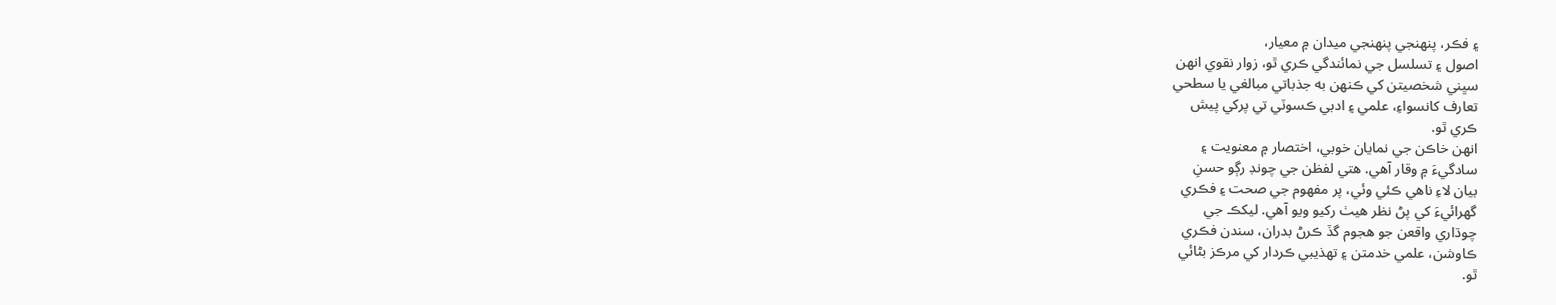۽ فڪر، پنھنجي پنھنجي ميدان ۾ معيار،
اصول ۽ تسلسل جي نمائندگي ڪري ٿو، زوار نقوي انھن
سڀني شخصيتن کي ڪنھن به جذباتي مبالغي يا سطحي
تعارف کانسواءِ، علمي ۽ ادبي ڪسوٽي تي پرکي پيش
ڪري ٿو.
انھن خاڪن جي نمايان خوبي، اختصار ۾ معنويت ۽
سادگيءَ ۾ وقار آهي. هتي لفظن جي چونڊ رڳو حسنِ
بيان لاءِ ناهي ڪئي وئي، پر مفھوم جي صحت ۽ فڪري
گهرائيءَ کي پڻ نظر ھيٺ رکيو ويو آهي. ليکڪ جي
چوڌاري واقعن جو هجوم گڏ ڪرڻ بدران، سندن فڪري
ڪاوشن، علمي خدمتن ۽ تھذيبي ڪردار کي مرڪز بڻائي
ٿو.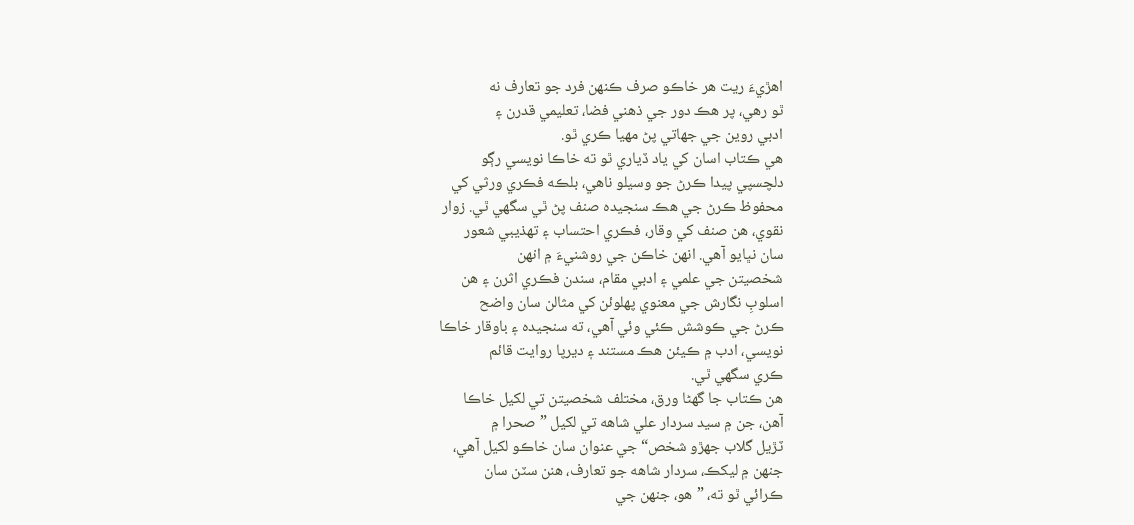اهڙيءَ ريت هر خاڪو صرف ڪنھن فرد جو تعارف نه
ٿو رهي، پر هڪ دور جي ذهني فضا، تعليمي قدرن ۽
ادبي روين جي جهاتي پڻ مھيا ڪري ٿو.
هي ڪتاب اسان کي ياد ڏياري ٿو ته خاڪا نويسي رڳو
دلچسپي پيدا ڪرڻ جو وسيلو ناهي، بلڪه فڪري ورثي کي
محفوظ ڪرڻ جي هڪ سنجيده صنف پڻ ٿي سگهي ٿي. زوار
نقوي، هن صنف کي وقار، فڪري احتساب ۽ تھذيبي شعور
سان نڀايو آهي. انھن خاڪن جي روشنيءَ ۾ انھن
شخصيتن جي علمي ۽ ادبي مقام، سندن فڪري اثرن ۽ هن
اسلوبِ نگارش جي معنوي پھلوئن کي مثالن سان واضح
ڪرڻ جي ڪوشش ڪئي وئي آهي، ته سنجيده ۽ باوقار خاڪا
نويسي، ادب ۾ ڪيئن هڪ مستند ۽ ديرپا روايت قائم
ڪري سگهي ٿي.
ھن ڪتاب جا گھڻا ورق، مختلف شخصيتن تي لکيل خاڪا
آھن، جن ۾ سيد سردار علي شاهه تي لکيل ”صحرا ۾
ٽڙيل گلاب جھڙو شخص“ جي عنوان سان خاڪو لکيل آهي،
جنھن ۾ ليکڪ، سردار شاهه جو تعارف، ھنن سٽن سان
ڪرائي ٿو ته، ”ھو، جنھن جي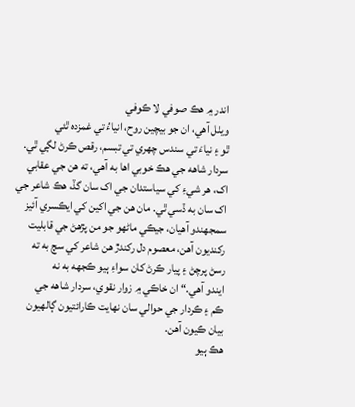اندر ۾ هڪ صوفي لا ڪوفي
ويٺل آهي، ان جو بيچين روح، انياءُ تي غمزده ٿئي
ٿو ۽ نياءَ تي سندس چھري تي تبسم، رقص ڪرڻ لڳي ٿي.
سردار شاهه جي ھڪ خوبي اها به آهي، ته ھن جي عقابي
اک، ھر شيءِ کي سياستدان جي اک سان گڏ، ھڪ شاعر جي
اک سان به ڏسي ٿي. مان ھن جي اکين کي ايڪسري آئيز
سمجهندو آھيان، جيڪي ماڻھو جو من پڙهڻ جي قابليت
رکنديون آهن، معصوم دل رکندڙ ھن شاعر کي سچ به ته
رسڻ پرچڻ ۽ پيار ڪرڻ کان سواءِ ٻيو ڪجهه به نه
ايندو آهي.“ ان خاڪي ۾ زوار نقوي، سردار شاهه جي
ڪم ۽ ڪردار جي حوالي سان نھايت ڪارائتيون ڳالھيون
بيان ڪيون آھن.
ھڪ ٻيو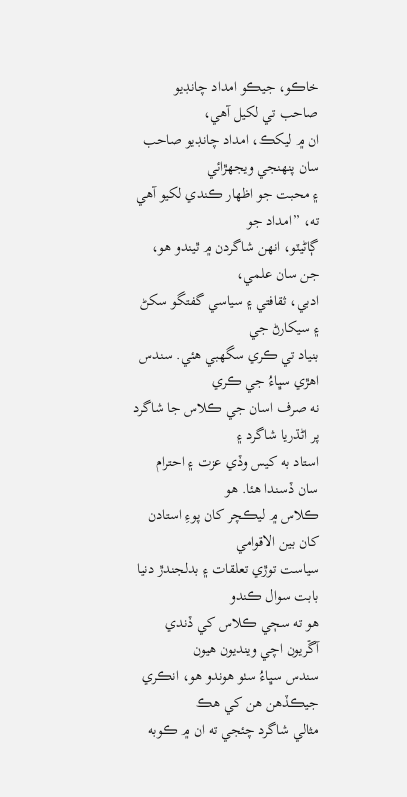خاڪو، جيڪو امداد چانڊيو صاحب تي لکيل آھي،
ان ۾ ليکڪ، امداد چانڊيو صاحب سان پنھنجي ويجهڙائي
۽ محبت جو اظھار ڪندي لکيو آهي ته، ”امداد جو
ڳاڻيٽو، انھن شاگردن ۾ ٿيندو ھو، جن سان علمي،
ادبي، ثقافتي ۽ سياسي گفتگو سکڻ ۽ سيکارڻ جي
بنياد تي ڪري سگھبي ھئي. سندس اھڙي سڀاءُ جي ڪري
نه صرف اسان جي ڪلاس جا شاگرد پر اڻڌريا شاگرد ۽
استاد به کيس وڏي عزت ۽ احترام سان ڏسندا هئا. ھو
ڪلاس ۾ ليڪچر کان پوءِ استادن کان بين الاقوامي
سياست توڙي تعلقات ۽ بدلجندڙ دنيا بابت سوال ڪندو
هو ته سڄي ڪلاس کي ڏندي آڱريون اچي وينديون هيون
سندس سڀاءُ سٺو ھوندو ھو، انڪري جيڪڏهن هن کي ھڪ
مثالي شاگرد چئجي ته ان ۾ ڪوبه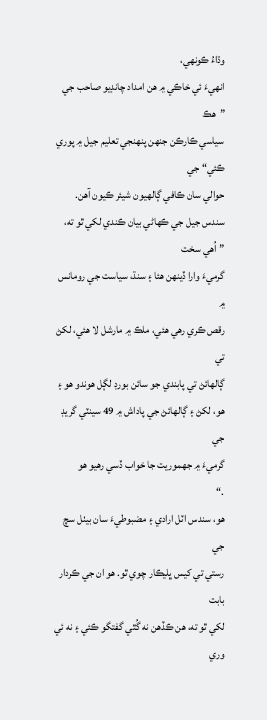وڌاءُ ڪونھي،
انھيءَ ئي خاڪي ۾ ھن امداد چانڊيو صاحب جي ”ھڪ
سياسي ڪارڪن جنھن پنھنجي تعليم جيل ۾ پوري ڪئي“ جي
حوالي سان ڪافي ڳالھيون شيئر ڪيون آھن.
سندس جيل جي ڪھاڻي بيان ڪندي لکي ٿو ته، ”اُھي سخت
گرميءَ وارا ڏينھن ھئا ۽ سنڌ، سياست جي رومانس ۾
رقص ڪري رھي ھئي، ملڪ ۾ مارشل لا ھئي، لکڻ تي
ڳالھائڻ تي پابندي جو سائن بورڊ لڳل ھوندو ھو ۽
ھو، لکڻ ۽ ڳالھائڻ جي پاداش ۾ 49 سينٽي گريڊ جي
گرميءَ ۾ جھموريت جا خواب ڏسي رهيو هو
.“
ھو، سندس اٽل ارادي ۽ مضبوطيءَ سان بيٺل سچ جي
رستي تي کيس ڀليڪار چوي ٿو. ھو ان جي ڪردار بابت
لکي ٿو ته، ھن ڪڏهن نه گُٿي گفتگو ڪئي ۽ نه ئي وري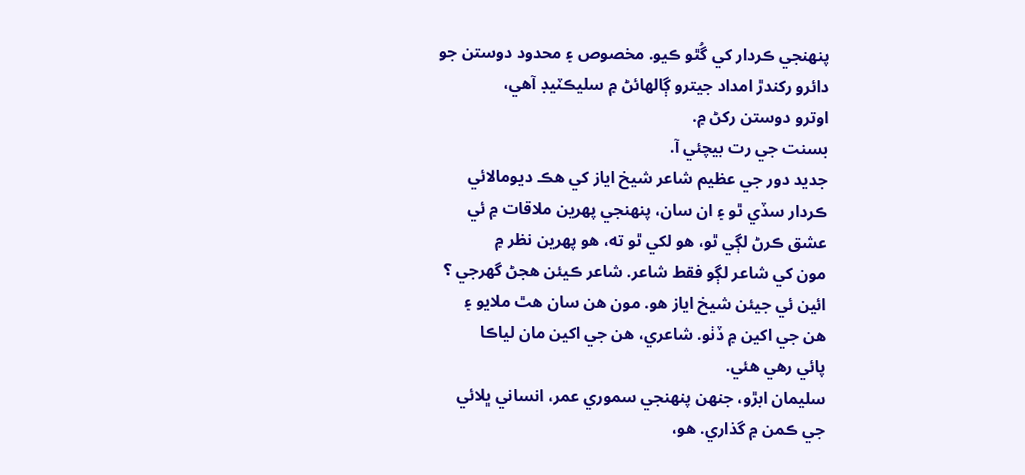پنھنجي ڪردار کي گُٿو ڪيو. مخصوص ۽ محدود دوستن جو
دائرو رکندڙ امداد جيترو ڳالھائڻ ۾ سليڪٽيڊ آهي،
اوترو دوستن رکڻ ۾.
بسنت جي رت بيچئي آ.
جديد دور جي عظيم شاعر شيخ اياز کي ھڪ ديومالائي
ڪردار سڏي ٿو ۽ ان سان، پنھنجي پھرين ملاقات ۾ ئي
عشق ڪرڻ لڳي ٿو، ھو لکي ٿو ته، ھو پھرين نظر ۾
مون کي شاعر لڳو فقط شاعر. شاعر ڪيئن ھجڻ گھرجي ؟
ائين ئي جيئن شيخ اياز ھو. مون ھن سان ھٿ ملايو ۽
ھن جي اکين ۾ ڏٺو. شاعري، ھن جي اکين مان لياڪا
پائي رھي ھئي.
سليمان ابڙو، جنھن پنھنجي سموري عمر، انساني ڀلائي
جي ڪمن ۾ گذاري. ھو،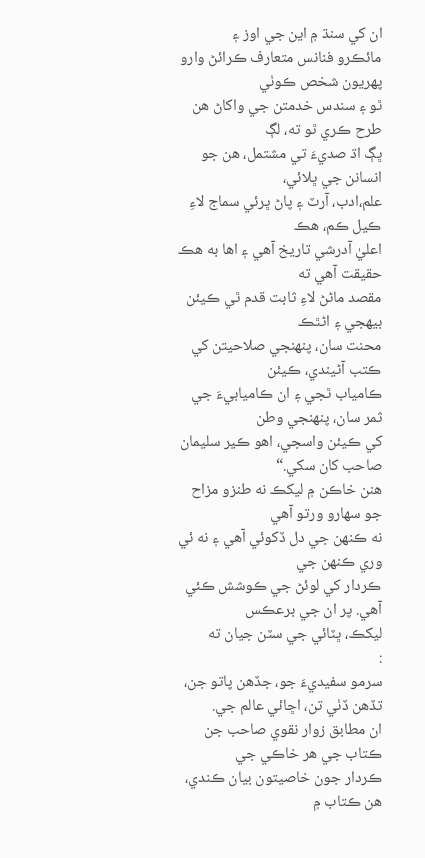ان کي سنڌ ۾ اين جي اوز ۽
مائڪرو فنانس متعارف ڪرائڻ وارو پھريون شخص ڪوٺي
ٿو ۽ سندس خدمتن جي واکاڻ ھن طرح ڪري ٿو ته، لڳ
ڀڳ اڌ صديءَ تي مشتمل، ھن جو انسانن جي ڀلائي،
علم،ادب، آرٽ ۽ پاڻ ڀرئي سماج لاءِ ڪيل ڪم، ھڪ
اعليٰ آدرشي تاريخ آهي ۽ اھا به ھڪ حقيقت آھي ته
مقصد ماڻڻ لاءِ ثابت قدم ٿي ڪيئن بيھجي ۽ اڻٿڪ
محنت سان، پنھنجي صلاحيتن کي ڪتب آڻيندي، ڪيئن
ڪامياب ٿجي ۽ ان ڪاميابيءَ جي ثمر سان، پنھنجي وطن
کي ڪيئن واسجي، اھو ڪير سليمان صاحب کان سکي.“
ھنن خاڪن ۾ ليکڪ نه طنزو مزاح جو سھارو ورتو آهي
نه ڪنھن جي دل ڏکوئي آھي ۽ نه ئي وري ڪنھن جي
ڪردار کي لوئڻ جي ڪوشش ڪئي آهي. پر ان جي برعڪس
ليکڪ، ڀٽائي جي سٽن جيان ته
:
سرمو سفيديءَ جو، جڏهن پاتو جن،
تڏهن ڏٺي تن، اڇائي عالم جي.
ان مطابق زوار نقوي صاحب جن ڪتاب جي ھر خاڪي جي
ڪردار جون خاصيتون بيان ڪندي، ھن ڪتاب ۾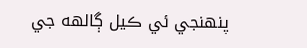پنھنجي ئي ڪيل ڳالھه جي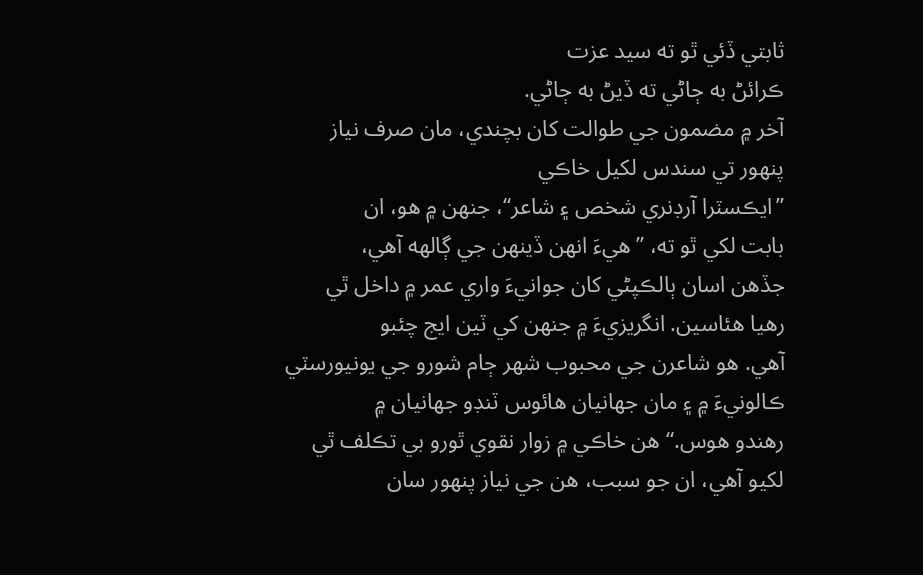ثابتي ڏئي ٿو ته سيد عزت
ڪرائڻ به ڄاڻي ته ڏيڻ به ڄاڻي.
آخر ۾ مضمون جي طوالت کان بچندي، مان صرف نياز
پنھور تي سندس لکيل خاڪي
”ايڪسٽرا آرڊنري شخص ۽ شاعر“، جنھن ۾ ھو، ان
بابت لکي ٿو ته، ”ھيءَ انھن ڏينھن جي ڳالھه آهي،
جڏهن اسان ٻالڪپڻي کان جوانيءَ واري عمر ۾ داخل ٿي
رهيا ھئاسين. انگريزيءَ ۾ جنھن کي ٽين ايج چئبو
آهي. ھو شاعرن جي محبوب شھر ڄام شورو جي يونيورسٽي
ڪالونيءَ ۾ ۽ مان جھانيان ھائوس ٽنڊو جھانيان ۾
رھندو ھوس.“ ھن خاڪي ۾ زوار نقوي ٿورو بي تڪلف ٿي
لکيو آهي، ان جو سبب، ھن جي نياز پنھور سان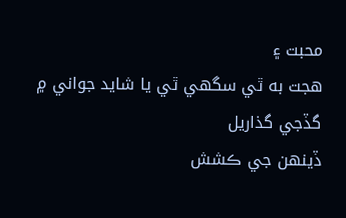محبت ۽
ھجت به ٿي سگھي ٿي يا شايد جواني ۾ گڏجي گذاريل
ڏينھن جي ڪشش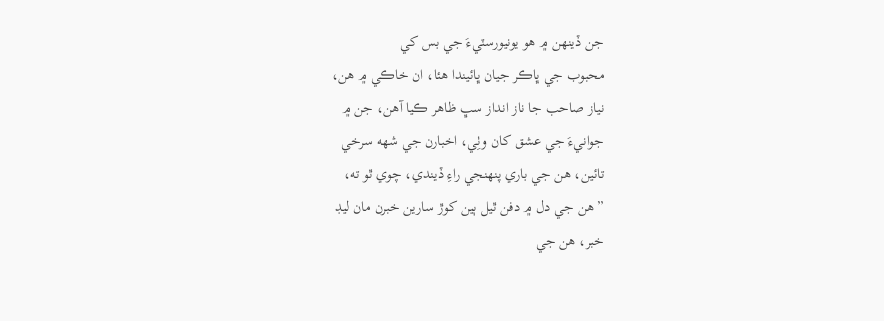جن ڏينھن ۾ ھو يونيورسٽيءَ جي بس کي
محبوب جي ڀاڪر جيان ڀائيندا ھئا، ان خاڪي ۾ ھن،
نياز صاحب جا ناز انداز سڀ ظاھر ڪيا آهن، جن ۾
جوانيءَ جي عشق کان وٺِي، اخبارن جي شھه سرخي
تائين، ھن جي باري پنھنجي راءِ ڏيندي، چوي ٿو ته،
”ھن جي دل ۾ دفن ٿيل ٻين کوڙ سارين خبرن مان ليڊ
خبر، ھن جي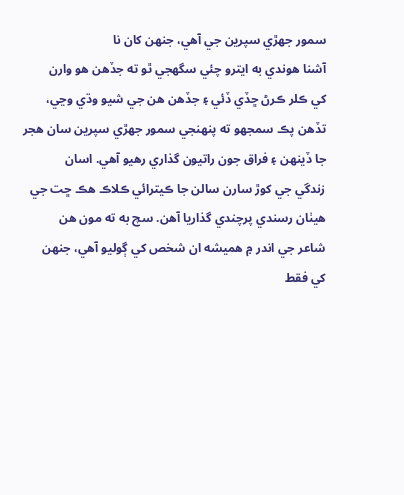سمور جھڙي سپرين جي آھي، جنھن کان نا
آشنا ھوندي به ايترو چئي سگهجي ٿو ته جڏهن ھو وارن
کي ڪلر ڪرڻ ڇڏي ڏئي ۽ جڏهن ھن جي شيو وڌي وڃي،
تڏهن پڪ سمجھو ته پنھنجي سمور جھڙي سپرين سان ھجر
جا ڏينھن ۽ فراق جون راتيون گذاري رهيو آهي. اسان
زندگي جي کوڙ سارن سالن جا ڪيترائي ڪلاڪ ھڪ ڇت جي
هيٺان رسندي پرچندي گذاريا آهن. سچ به ته مون ھن
شاعر جي اندر ۾ ھميشه ان شخص کي ڳوليو آھي، جنھن
کي فقط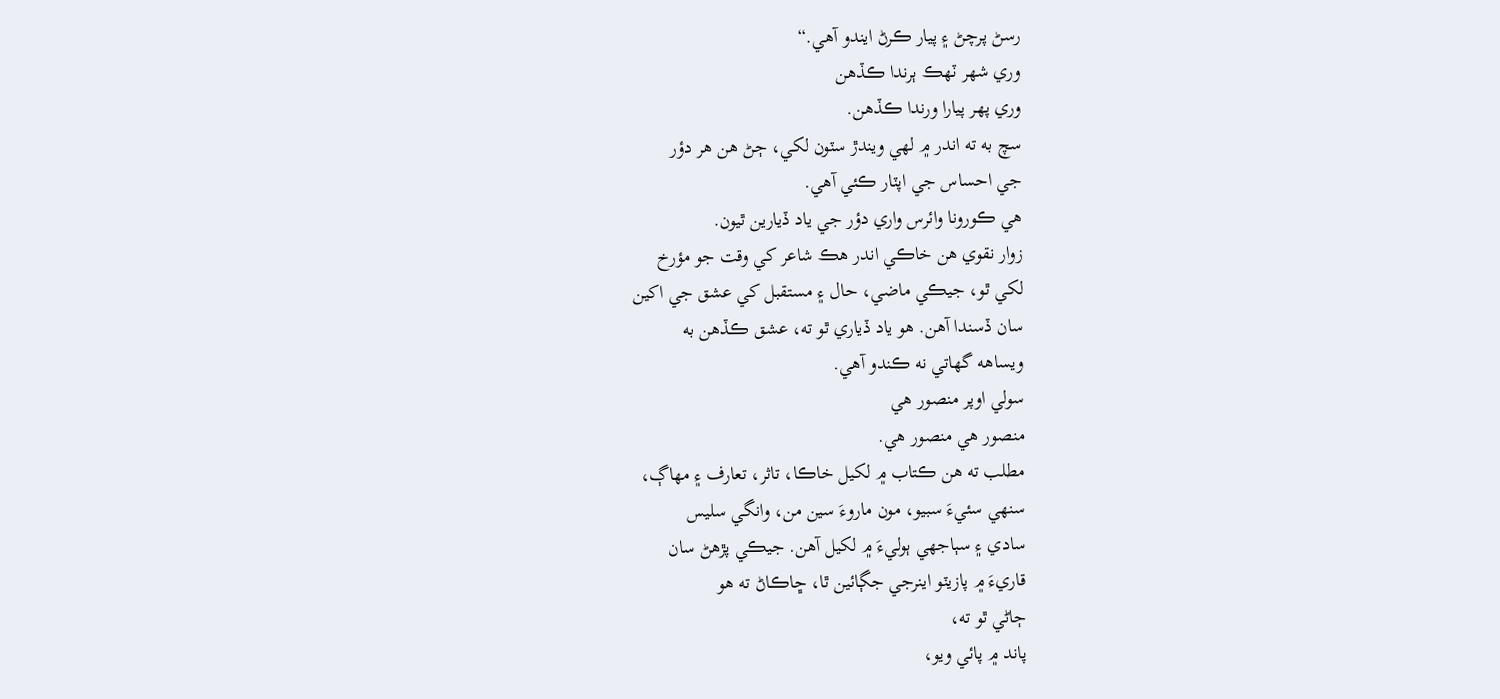رسڻ پرچڻ ۽ پيار ڪرڻ ايندو آهي.“
وري شھر ٽھڪ ٻرندا ڪڏهن
وري پھر پيارا ورندا ڪڏهن.
سچ به ته اندر ۾ لھي ويندڙ سٽون لکي، ڄڻ ھن ھر دؤر
جي احساس جي اپٽار ڪئي آهي.
ھي ڪورونا وائرس واري دؤر جي ياد ڏيارين ٿيون.
زوار نقوي ھن خاڪي اندر ھڪ شاعر کي وقت جو مؤرخ
لکي ٿو، جيڪي ماضي، حال ۽ مستقبل کي عشق جي اکين
سان ڏسندا آهن. ھو ياد ڏياري ٿو ته، عشق ڪڏهن به
ويساهه گهاتي نه ڪندو آھي.
سولي اوپر منصور ھي
منصور ھي منصور ھي.
مطلب ته ھن ڪتاب ۾ لکيل خاڪا، تاثر، تعارف ۽ مھاڳ،
سنھي سئيءَ سبيو، مون ماروءَ سين من، وانگي سليس
سادي ۽ سٻاجھي ٻوليءَ ۾ لکيل آھن. جيڪي پڙھڻ سان
قاريءَ ۾ پازيٽو اينرجي جڳائين ٿا، ڇاڪاڻ ته ھو
ڄاڻي ٿو ته،
پاند ۾ پائي ويو،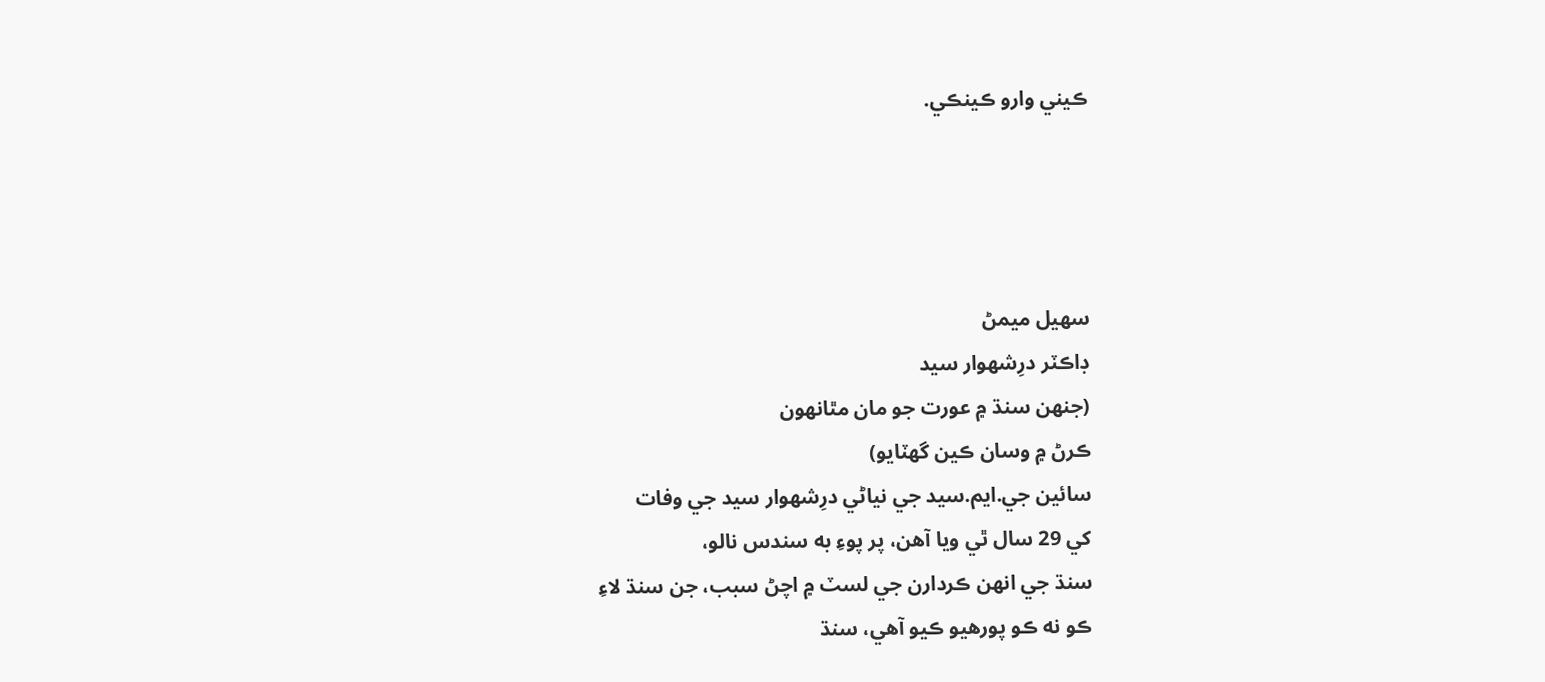ڪيني وارو ڪينڪي.




سھيل ميمڻ
ڊاڪٽر درِشهوار سيد
(جنھن سنڌ ۾ عورت جو مان مٿانھون
ڪرڻ ۾ وسان ڪين گهٽايو)
سائين جي.ايم.سيد جي نياڻي درِشھوار سيد جي وفات
کي 29 سال ٿي ويا آهن، پر پوءِ به سندس نالو،
سنڌ جي انھن ڪردارن جي لسٽ ۾ اچڻ سبب، جن سنڌ لاءِ
ڪو نه ڪو پورهيو ڪيو آهي، سنڌ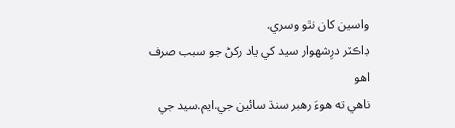واسين کان نٿو وسري.
ڊاڪٽر درِشھوار سيد کي ياد رکڻ جو سبب صرف اهو
ناهي ته هوءَ رهبر سنڌ سائين جي.ايم.سيد جي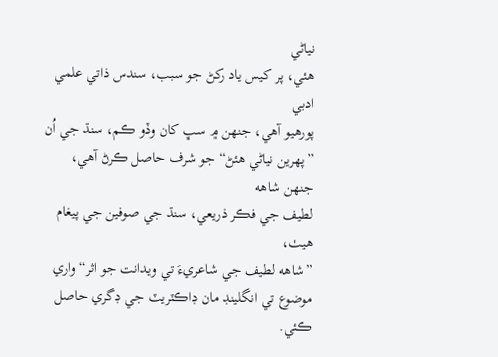نياڻي
هئي، پر کيس ياد رکڻ جو سبب، سندس ذاتي علمي ادبي
پورهيو آهي، جنھن ۾ سڀ کان وڏو ڪم، سنڌ جي اُن
”پھرين نياڻي هئڻ“ جو شرف حاصل ڪرڻ آهي، جنھن شاهه
لطيف جي فڪر ذريعي، سنڌ جي صوفين جي پيغام هيٺ،
”شاهه لطيف جي شاعريءَ تي ويدانت جو اثر“ واري
موضوع تي انگلينڊ مان ڊاڪٽريٽ جي ڊگري حاصل ڪئي.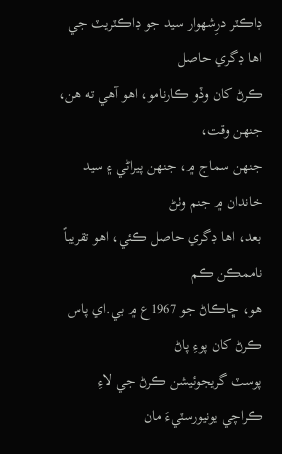ڊاڪٽر درِشھوار سيد جو ڊاڪٽريٽ جي اها ڊگري حاصل
ڪرڻ کان وڏو ڪارنامو، اهو آهي ته هن، جنھن وقت،
جنھن سماج ۾، جنھن پيراڻي ۽ سيد خاندان ۾ جنم وٺڻ
بعد، اها ڊگري حاصل ڪئي، اهو تقريباً ناممڪن ڪم
هو، ڇاڪاڻ جو 1967ع ۾ بي.اي پاس ڪرڻ کان پوءِ پاڻ
پوسٽ گريجوئيشن ڪرڻ جي لاءِ ڪراچي يونيورسٽيءَ مان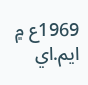1969ع ۾ ايم.اي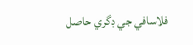فلاسافي جي ڊگري حاصل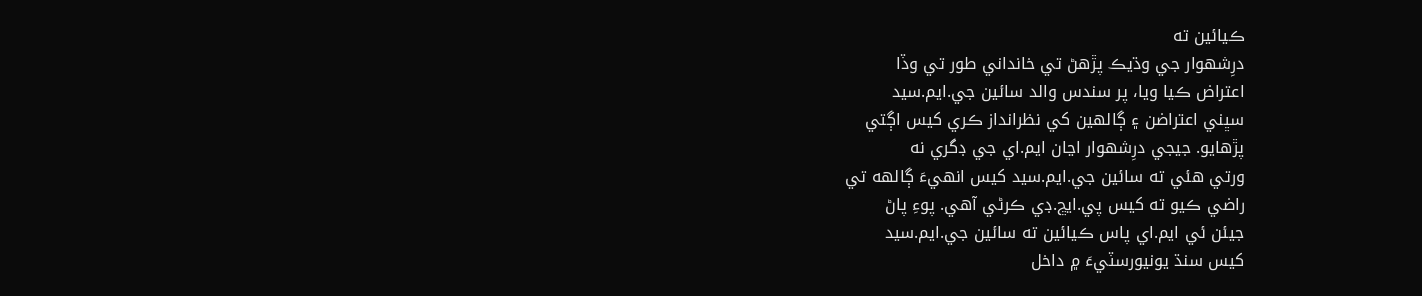ڪيائين ته
درِشھوار جي وڌيڪ پڙهڻ تي خانداني طور تي وڏا
اعتراض ڪيا ويا، پر سندس والد سائين جي.ايم.سيد
سڀني اعتراضن ۽ ڳالھين کي نظرانداز ڪري کيس اڳتي
پڙهايو. جيجي درِشھوار اڃان ايم.اي جي ڊگري نه
ورتي هئي ته سائين جي.ايم.سيد کيس انھيءَ ڳالھه تي
راضي ڪيو ته کيس پي.ايڇ.ڊي ڪرڻي آهي. پوءِ پاڻ
جيئن ئي ايم.اي پاس ڪيائين ته سائين جي.ايم.سيد
کيس سنڌ يونيورسٽيءَ ۾ داخل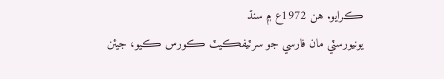ڪرايو. هن 1972ع ۾ سنڌ
يونيورسٽي مان فارسي جو سرٽيفڪيٽ ڪورس ڪيو، جيئن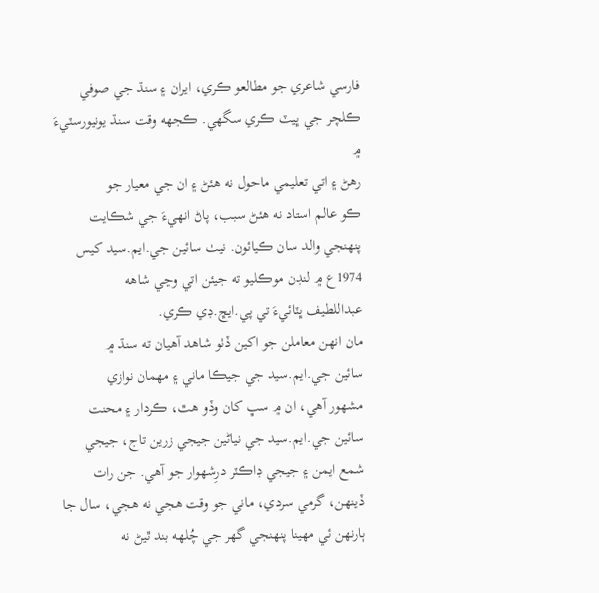فارسي شاعري جو مطالعو ڪري، ايران ۽ سنڌ جي صوفي
ڪلچر جي ڀيٽ ڪري سگهي. ڪجهه وقت سنڌ يونيورسٽيءَ ۾
رهڻ ۽ اتي تعليمي ماحول نه هئڻ ۽ ان جي معيار جو
ڪو عالم استاد نه هئڻ سبب، پاڻ انھيءَ جي شڪايت
پنھنجي والد سان ڪيائون. نيٺ سائين جي.ايم.سيد کيس
1974ع ۾ لنڊن موڪليو ته جيئن اتي وڃي شاهه
عبداللطيف ڀٽائيءَ تي پي.ايڇ.ڊي ڪري.
مان انھن معاملن جو اکين ڏٺو شاهد آهيان ته سنڌ ۾
سائين جي.ايم.سيد جي جيڪا ماني ۽ مھمان نوازي
مشھور آهي، ان ۾ سڀ کان وڏو هٿ، ڪردار ۽ محنت
سائين جي.ايم.سيد جي نياڻين جيجي زرين تاج، جيجي
شمع ايمن ۽ جيجي ڊاڪٽر درِشھوار جو آهي. جن رات
ڏينھن، گرمي سردي، ماني جو وقت هجي نه هجي، سال جا
ٻارنھن ئي مھينا پنھنجي گهر جي چُلھه بند ٿيڻ نه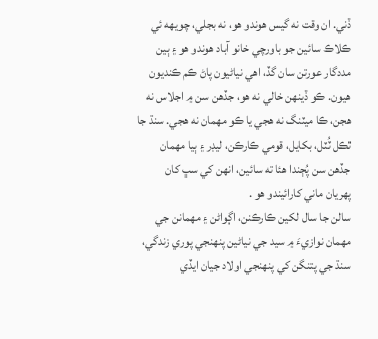ڏني. ان وقت نه گيس هوندو هو، نه بجلي، چويھه ئي
ڪلاڪ سائين جو باورچي خانو آباد هوندو هو ۽ ٻين
مددگار عورتن سان گڏ، اهي نياڻيون پاڻ ڪم ڪنديون
هيون. ڪو ڏينھن خالي نه هو، جڏهن سن ۾ اجلاس نه
هجن، ڪا ميٽنگ نه هجي يا ڪو مھمان نه هجي. سنڌ جا
ٿڪل ٽُٽل، بکايل، قومي ڪارڪن، ليڊر ۽ ٻيا مھمان
جڏهن سن پُڄندا هئا ته سائين، انھن کي سڀ کان
پھريان ماني کارائيندو هو .
سالن جا سال لکين ڪارڪنن، اڳواڻن ۽ مھمانن جي
مھمان نوازيءَ ۾ سيد جي نياڻين پنھنجي پوري زندگي،
سنڌ جي پتنگن کي پنھنجي اولاد جيان ايڏي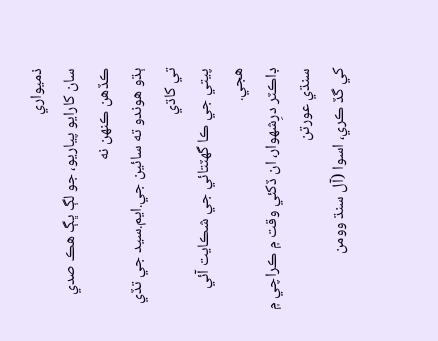ذميواري
سان کارايو پياريو، جو لڳ ڀڳ هڪ صدي ڪڏهن ڪنھن نه
ٻڌو هوندو ته سائين جي.ايم.سيد جي تڏي تي کاڌي
پيتي جي ڪا گهٽتائي جي شڪايت آئي هجي.
ڊاڪٽر درِشھوار، ان ڏکئي وقت ۾ ڪراچي ۾ سنڌي عورتن
کي گڏ ڪري، اسوا (آل سنڌ وومن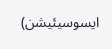ايسوسيئيشن)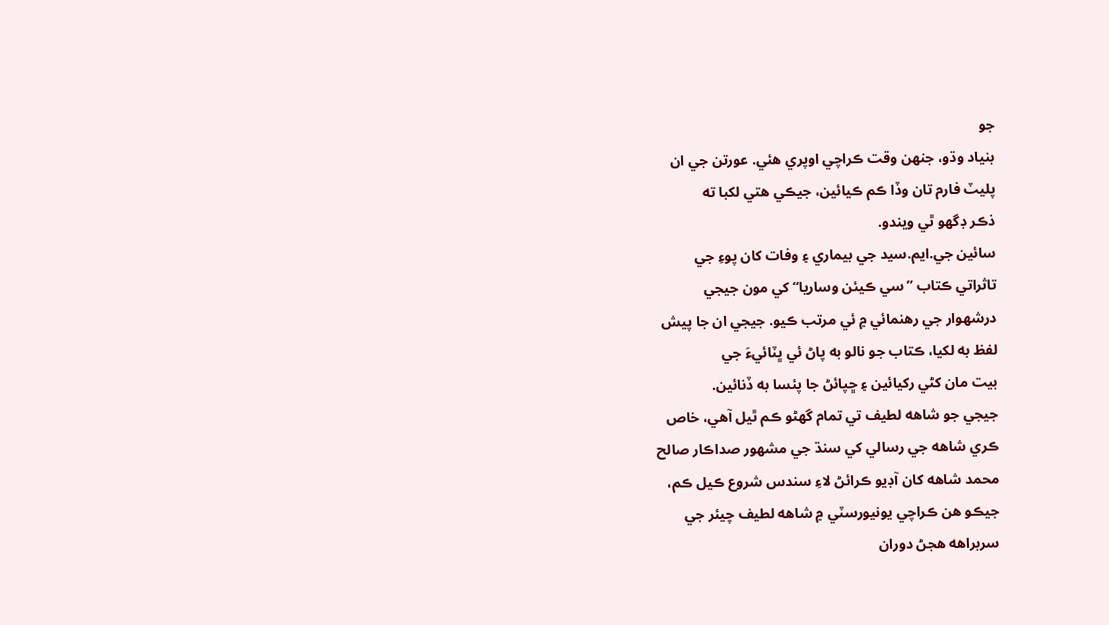جو
بنياد وڌو، جنھن وقت ڪراچي اوپري هئي. عورتن جي ان
پليٽ فارم تان وڏا ڪم ڪيائين، جيڪي هتي لکبا ته
ذڪر ڊگهو ٿي ويندو.
سائين جي.ايم.سيد جي بيماري ۽ وفات کان پوءِ جي
تاثراتي ڪتاب ”سي ڪيئن وساريا“ کي مون جيجي
درشھوار جي رهنمائي ۾ ئي مرتب ڪيو. جيجي ان جا پيش
لفظ به لکيا، ڪتاب جو نالو به پاڻ ئي ڀٽائيءَ جي
بيت مان کڻي رکيائين ۽ ڇپائڻ جا پئسا به ڏنائين.
جيجي جو شاهه لطيف تي تمام گهڻو ڪم ٿيل آهي، خاص
ڪري شاهه جي رسالي کي سنڌ جي مشھور صداڪار صالح
محمد شاهه کان آڊيو ڪرائڻ لاءِ سندس شروع ڪيل ڪم،
جيڪو هن ڪراچي يونيورسٽي ۾ شاهه لطيف چيئر جي
سربراهه هجڻ دوران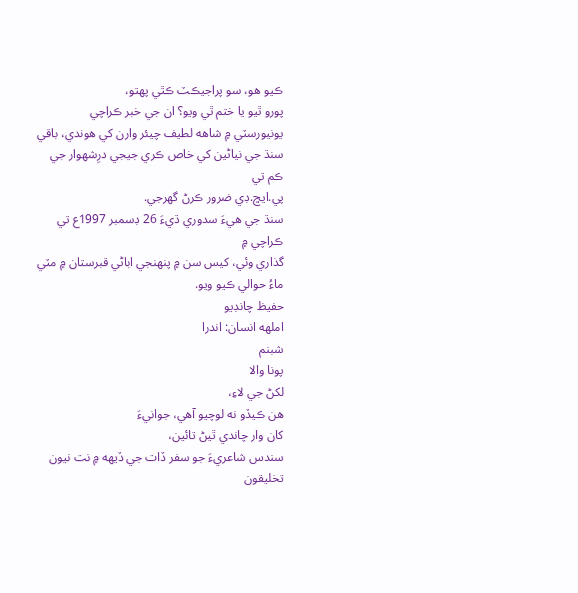ڪيو هو، سو پراجيڪٽ ڪٿي پھتو،
پورو ٿيو يا ختم ٿي ويو؟ ان جي خبر ڪراچي
يونيورسٽي ۾ شاهه لطيف چيئر وارن کي هوندي، باقي
سنڌ جي نياڻين کي خاص ڪري جيجي درِشھوار جي ڪم تي
پي.ايڇ.ڊي ضرور ڪرڻ گهرجي.
سنڌ جي هيءَ سدوري ڌيءَ 26 ڊسمبر 1997ع تي ڪراچي ۾
گذاري وئي، کيس سن ۾ پنھنجي اباڻي قبرستان ۾ مٽي
ماءُ حوالي ڪيو ويو.
حفيظ چانڊيو
املهه انسان: اندرا
شبنم
پونا والا
لکڻ جي لاءِ،
هن ڪيڏو نه لوچيو آهي، جوانيءَ
کان وار چاندي ٿيڻ تائين،
سندس شاعريءَ جو سفر ڏات جي ڏيهه ۾ نت نيون
تخليقون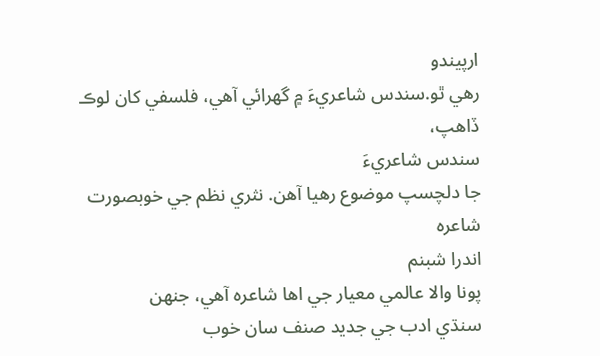ارپيندو
رهي ٿو.سندس شاعريءَ ۾ گهرائي آهي، فلسفي کان لوڪ
ڏاهپ،
سندس شاعريءَ
جا دلچسپ موضوع رهيا آهن. نثري نظم جي خوبصورت
شاعره
اندرا شبنم
پونا والا عالمي معيار جي اها شاعره آهي، جنهن
سنڌي ادب جي جديد صنف سان خوب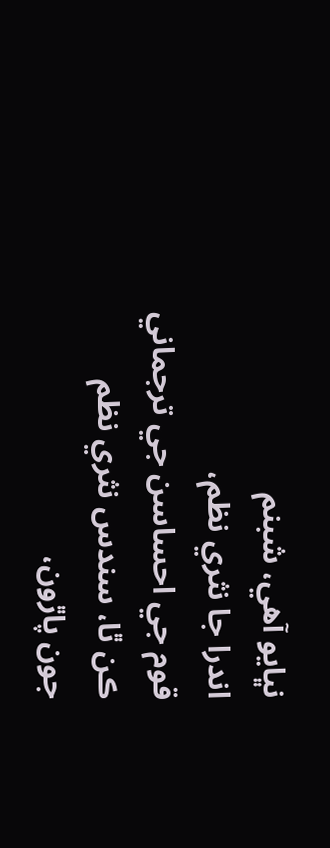نڀايو آهي، شبنم
اندرا جا نثري نظم،
قوم جي احساسن جي ترجماني ڪن ٿا، سندس نثري نظم
جون پاڙون،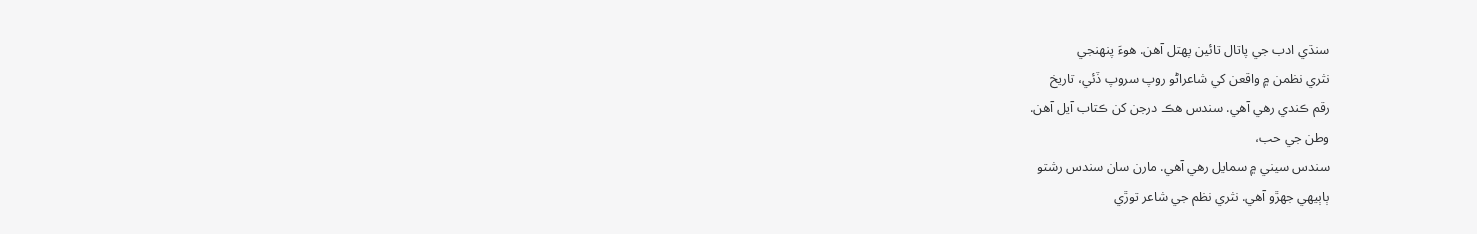سنڌي ادب جي پاتال تائين پهتل آهن. هوءَ پنهنجي
نثري نظمن ۾ واقعن کي شاعراڻو روپ سروپ ڏئي، تاريخ
رقم ڪندي رهي آهي. سندس هڪ درجن کن ڪتاب آيل آهن.
وطن جي حب،
سندس سيني ۾ سمايل رهي آهي. مارن سان سندس رشتو
ٻاٻيهي جهڙو آهي. نثري نظم جي شاعر توڙي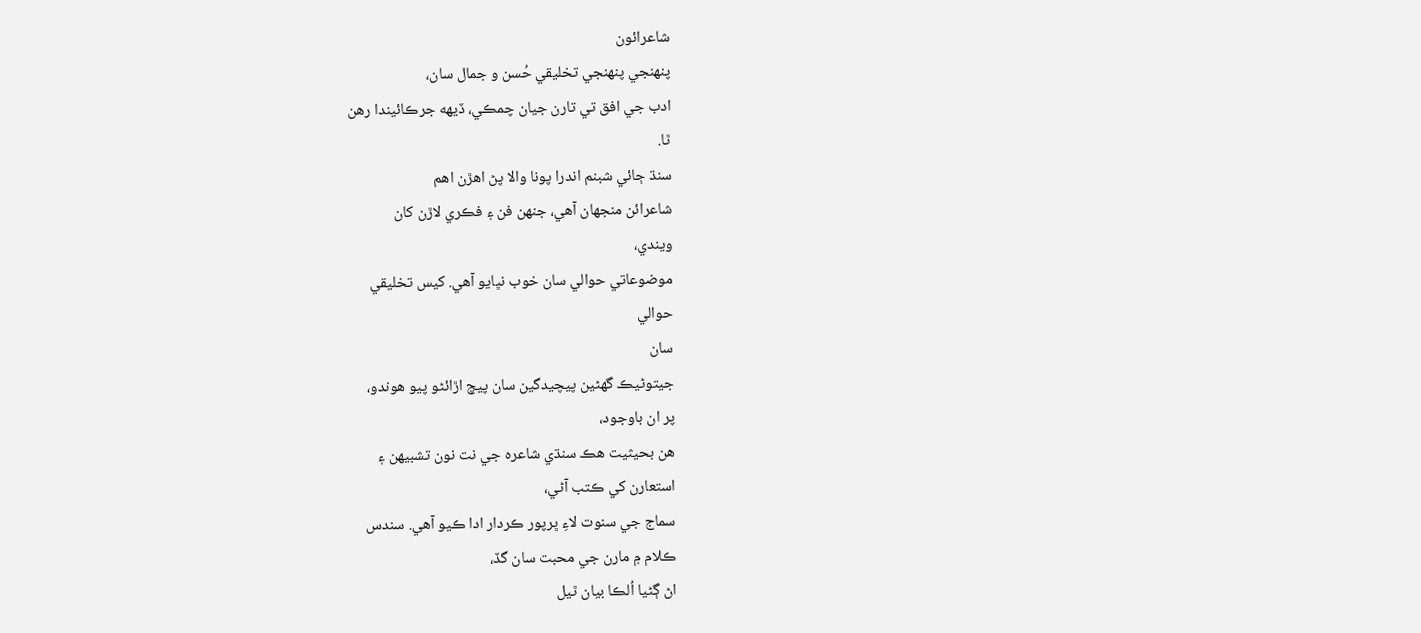شاعرائون
پنهنجي پنهنجي تخليقي حُسن و جمال سان،
ادب جي افق تي تارن جيان چمڪي، ڏيهه جرڪائيندا رهن
ٿا.
سنڌ ڄائي شبنم اندرا پونا والا پڻ اهڙن اهم
شاعرائن منجهان آهي، جنهن فن ۽ فڪري لاڙن کان
ويندي،
موضوعاتي حوالي سان خوب نڀايو آهي. کيس تخليقي
حوالي
سان
جيتوڻيڪ گهڻين پيچيدگين سان پيچ اڙائڻو پيو هوندو،
پر ان باوجود،
هن بحيثيت هڪ سنڌي شاعره جي نت نون تشبيهن ۽
استعارن کي ڪتب آڻي،
سماج جي سنوت لاءِ ڀرپور ڪردار ادا ڪيو آهي. سندس
ڪلام ۾ مارن جي محبت سان گڏ،
اڻ ڳڻيا اُلڪا بيان ٿيل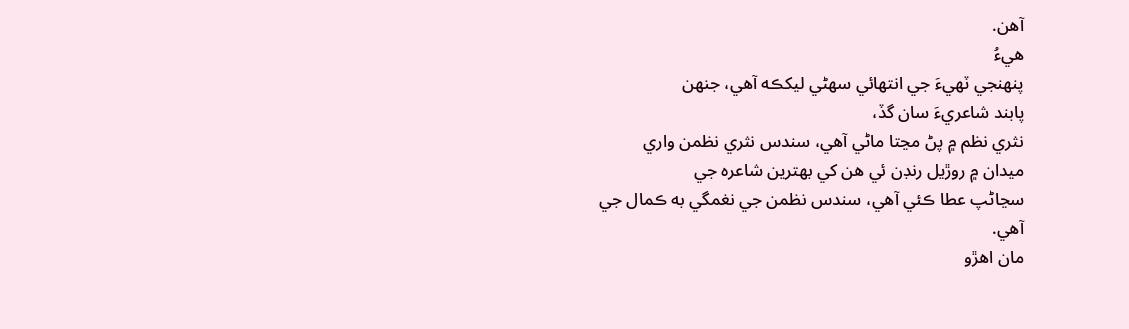آهن.
هيءُ
پنهنجي ٽهيءَ جي انتهائي سهڻي ليکڪه آهي، جنهن
پابند شاعريءَ سان گڏ،
نثري نظم ۾ پڻ مڃتا ماڻي آهي، سندس نثري نظمن واري
ميدان ۾ روڙيل رنڊن ئي هن کي بهترين شاعره جي
سڃاڻپ عطا ڪئي آهي، سندس نظمن جي نغمگي به ڪمال جي
آهي.
مان اهڙو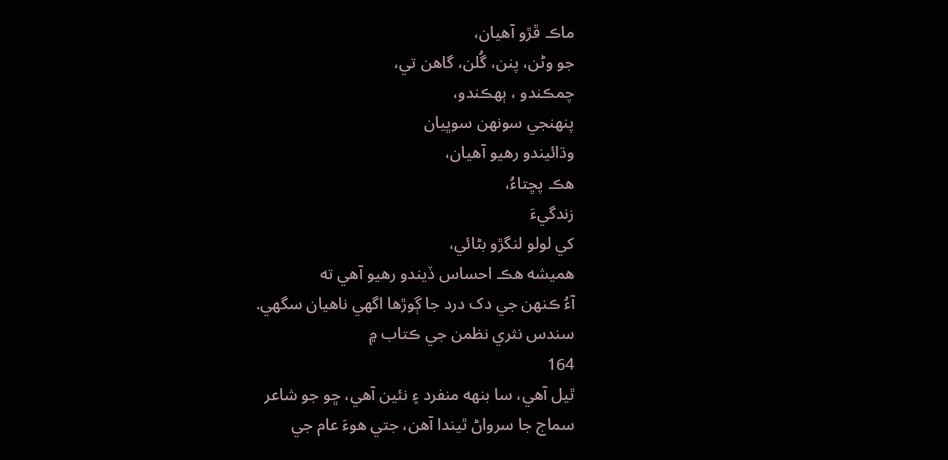ماڪ ڦڙو آهيان،
جو وڻن، پنن، گُلن، گاهن تي،
چمڪندو ، ٻهڪندو،
پنهنجي سونهن سوڀيان
وڌائيندو رهيو آهيان،
هڪ پڇتاءُ،
زندگيءَ
کي لولو لنگڙو بڻائي،
هميشه هڪ احساس ڏيندو رهيو آهي ته
آءُ ڪنهن جي دک درد جا ڳوڙها اگهي ناهيان سگهي.
سندس نثري نظمن جي ڪتاب ۾
164
ٿيل آهي، سا بنهه منفرد ۽ نئين آهي، ڇو جو شاعر
سماج جا سرواڻ ٿيندا آهن، جتي هوءَ عام جي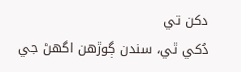دکن تي
دُکي ٿي، سندن ڳوڙهن اگهڻ جي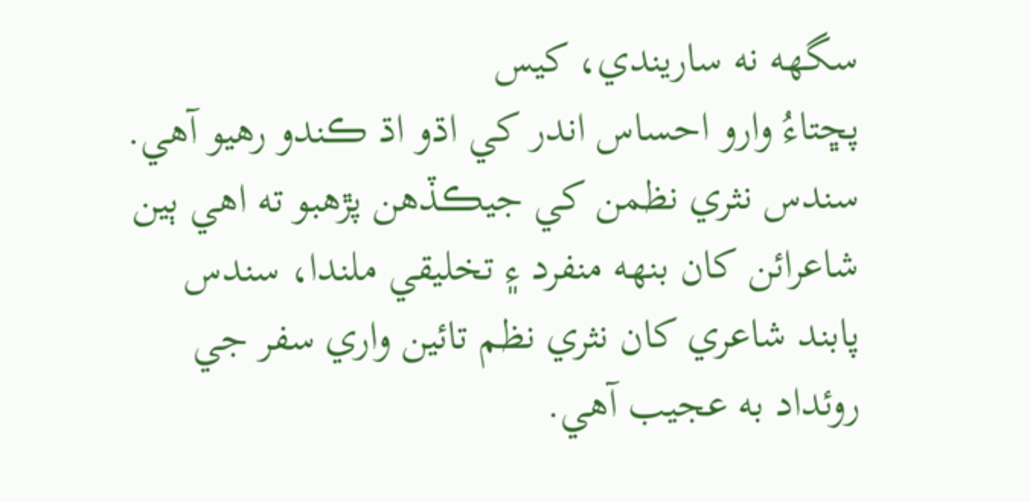سگهه نه ساريندي، کيس
پڇتاءُ وارو احساس اندر کي اڌو اڌ ڪندو رهيو آهي.
سندس نثري نظمن کي جيڪڏهن پڙهبو ته اهي ٻين
شاعرائن کان بنهه منفرد ۽ تخليقي ملندا، سندس
پابند شاعري کان نثري نظم تائين واري سفر جي
روئداد به عجيب آهي.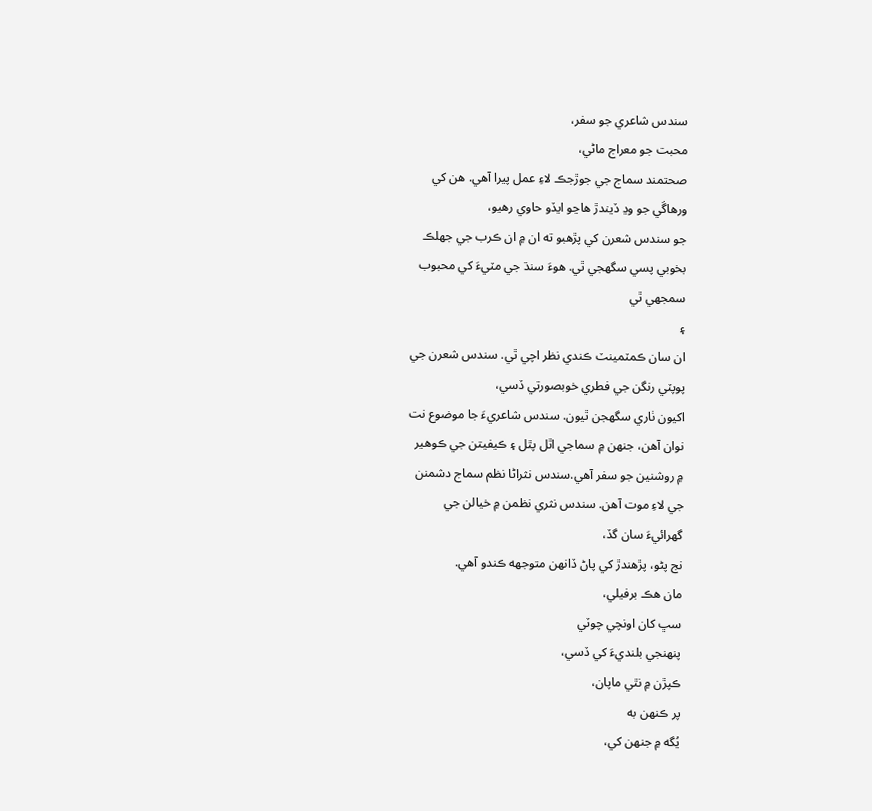سندس شاعري جو سفر،
محبت جو معراج ماڻي،
صحتمند سماج جي جوڙجڪ لاءِ عمل پيرا آهي. هن کي
ورهاڱي جو وڍ ڏيندڙ هاڃو ايڏو حاوي رهيو،
جو سندس شعرن کي پڙهبو ته ان ۾ ان ڪرب جي جهلڪ
بخوبي پسي سگهجي ٿي. هوءَ سنڌ جي مٽيءَ کي محبوب
سمجهي ٿي
۽
ان سان ڪمٽمينٽ ڪندي نظر اچي ٿي. سندس شعرن جي
پوپٽي رنگن جي فطري خوبصورتي ڏسي،
اکيون ٺاري سگهجن ٿيون. سندس شاعريءَ جا موضوع نت
نوان آهن، جنهن ۾ سماجي اٿل پٿل ۽ ڪيفيتن جي ڪوهير
۾ روشنين جو سفر آهي.سندس نثراڻا نظم سماج دشمنن
جي لاءِ موت آهن. سندس نثري نظمن ۾ خيالن جي
گهرائيءَ سان گڏ،
نج پڻو، پڙهندڙ کي پاڻ ڏانهن متوجهه ڪندو آهي.
مان هڪ برفيلي،
سڀ کان اونچي چوٽي
پنهنجي بلنديءَ کي ڏسي،
ڪپڙن ۾ نٿي ماپان،
پر ڪنهن به
يُگه ۾ جنهن کي،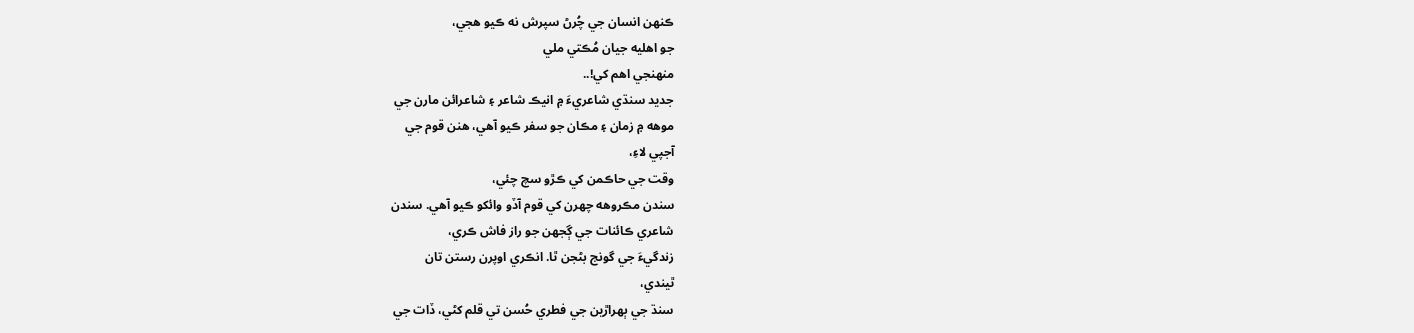ڪنهن انسان جي چُرڻ سپرش نه ڪيو هجي،
جو اهليه جيان مُڪتي ملي
منهنجي اهم کي!..
جديد سنڌي شاعريءَ ۾ انيڪ شاعر ۽ شاعرائن مارن جي
موهه ۾ زمان ۽ مڪان جو سفر ڪيو آهي، هنن قوم جي
آجپي لاءِ،
وقت جي حاڪمن کي ڪڙو سچ چئي،
سندن مڪروهه چهرن کي قوم آڏو وائکو ڪيو آهي. سندن
شاعري ڪائنات جي ڳجهن جو راز فاش ڪري،
زندگيءَ جي گونج بڻجن ٿا. انڪري اوپرن رستن تان
ٿيندي،
سنڌ جي ٻهراڙين جي فطري حُسن تي قلم کڻي، ڏات جي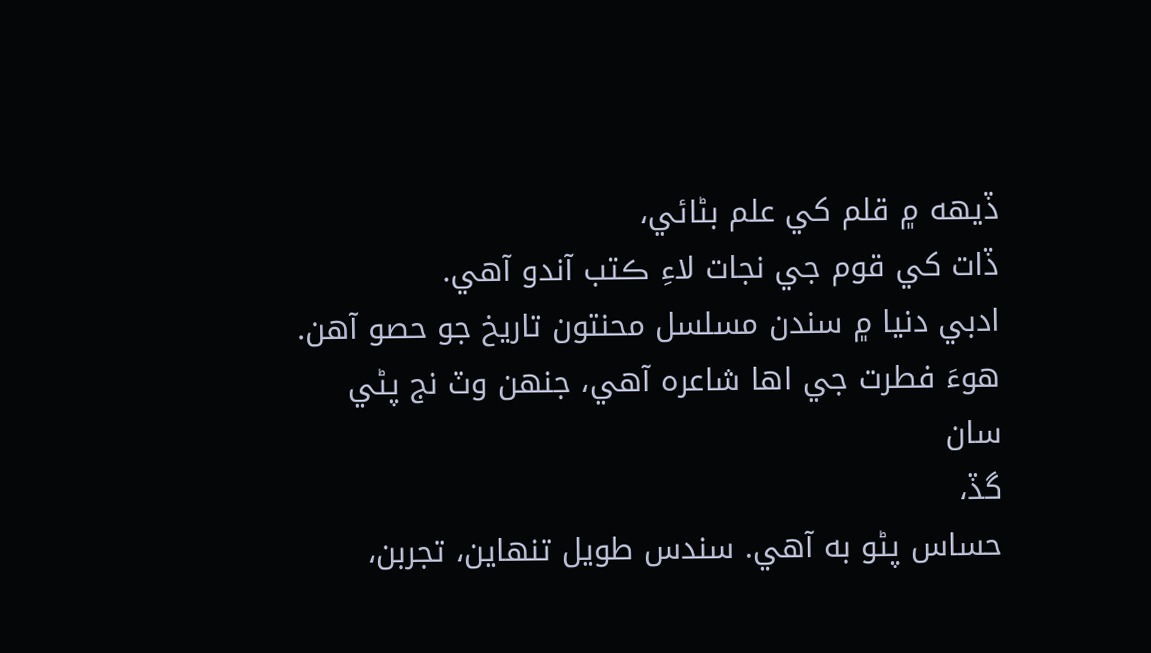ڏيهه ۾ قلم کي علم بڻائي،
ڏات کي قوم جي نجات لاءِ ڪتب آندو آهي.
ادبي دنيا ۾ سندن مسلسل محنتون تاريخ جو حصو آهن.
هوءَ فطرت جي اها شاعره آهي، جنهن وٽ نج پڻي سان
گڏ،
حساس پڻو به آهي. سندس طويل تنهاين، تجربن،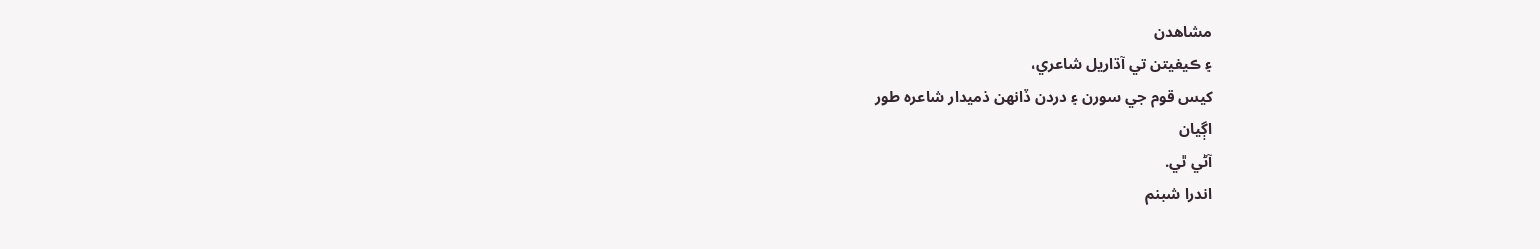مشاهدن
۽ ڪيفيتن تي آڌاريل شاعري،
کيس قوم جي سورن ۽ دردن ڏانهن ذميدار شاعره طور
اڳيان
آڻي ٿي.
اندرا شبنم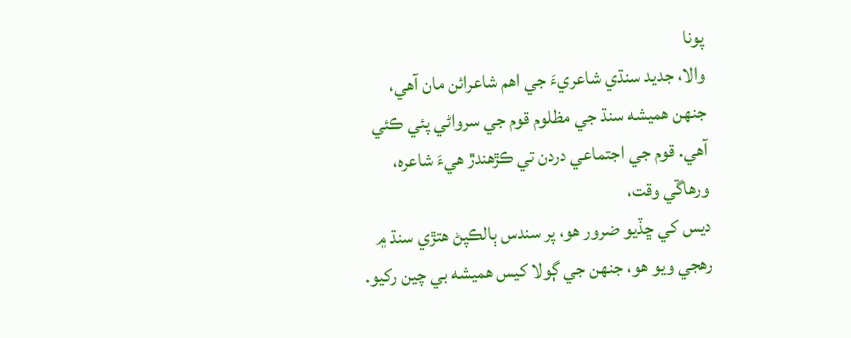پونا
والا، جديد سنڌي شاعريءَ جي اهم شاعرائن مان آهي،
جنهن هميشه سنڌ جي مظلوم قوم جي سرواڻي پئي ڪئي
آهي. قوم جي اجتماعي دردن تي ڪڙهندڙ هيءَ شاعره،
ورهاڱي وقت،
ديس کي ڇڏيو ضرور هو، پر سندس ٻالڪپڻ هتڙي سنڌ ۾
رهجي ويو هو، جنهن جي ڳولا کيس هميشه بي چين رکيو.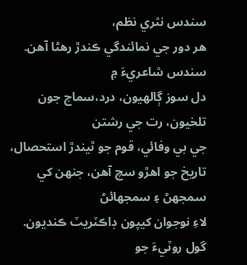سندس نثري نظم،
هر دور جي نمائندگي ڪندڙ رهڻا آهن. سندس شاعريءَ ۾
دل سوز ڳالهيون، درد،سماج جون تلخيون، رت جي رشتن
جي بي وفائي، قوم جو ٿيندڙ استحصال،
تاريخ جو اهڙو سچ آهن، جنهن کي سمجهڻ ۽ سمجهائڻ
لاءِ نوجوان کيپون ڊاڪٽريٽ ڪنديون.
گول روٽيءَ جو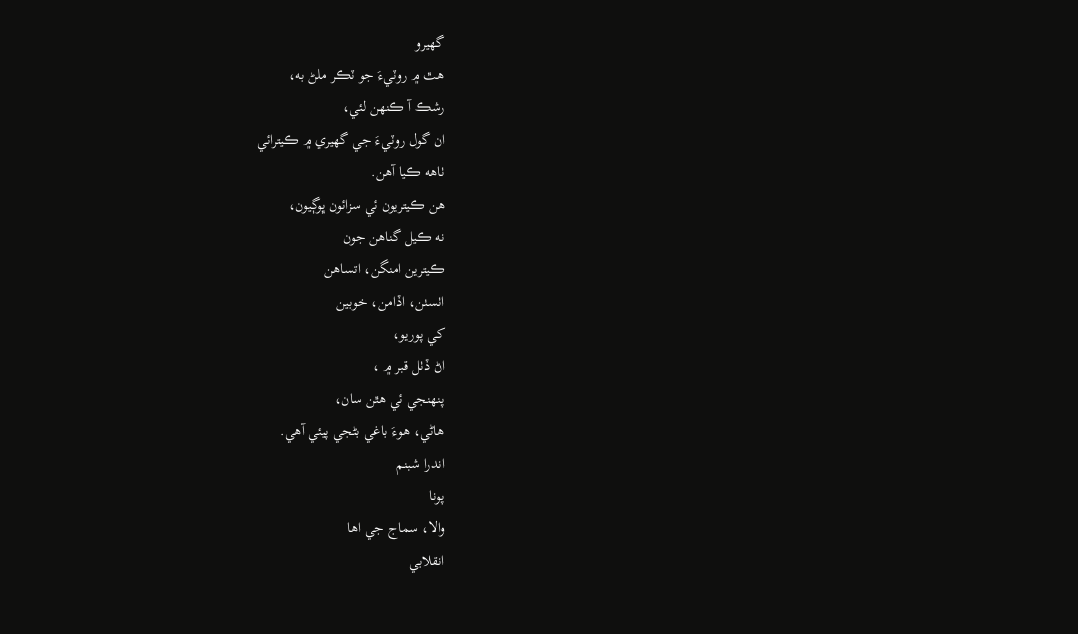گهيرو
هٿ ۾ روٽيءَ جو ٽڪر ملڻ به،
رشڪ آ ڪنهن لئي،
ان گول روٽيءَ جي گهيري ۾ ڪيترائي
ٺاهه ڪيا آهن.
هن ڪيتريون ئي سزائون ڀوڳيون،
نه ڪيل گناهن جون
ڪيترين امنگن، اتساهن
اٺسٺن، اڏامن، خوبين
کي پوريو،
اڻ ڏٺل قبر ۾ ،
پنهنجي ئي هٿن سان،
هاڻي، هوءَ باغي بڻجي پيئي آهي.
اندرا شبنم
پونا
والا، سماج جي اها
انقلابي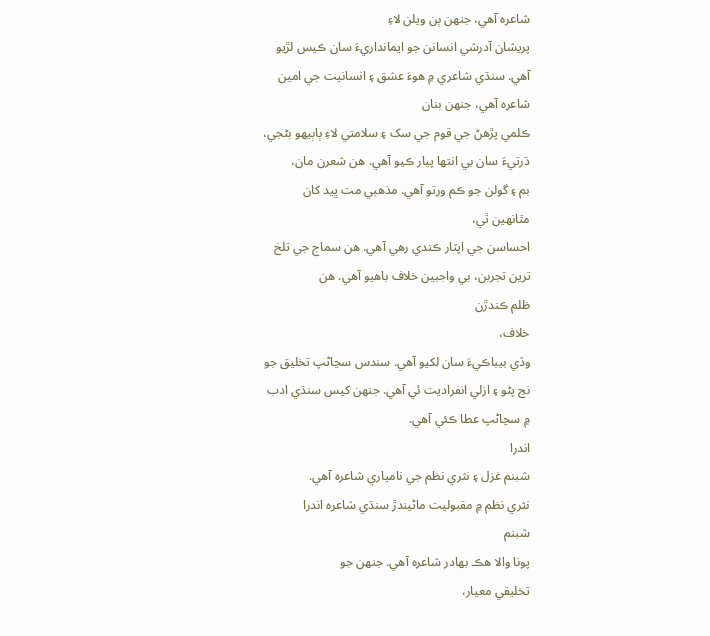شاعره آهي، جنهن ٻن ويلن لاءِ
پريشان آدرشي انسانن جو ايمانداريءَ سان ڪيس لڙيو
آهي. سنڌي شاعري ۾ هوءَ عشق ۽ انسانيت جي امين
شاعره آهي، جنهن بنان
ڪلمي پڙهڻ جي قوم جي سک ۽ سلامتي لاءِ ٻاٻيهو بڻجي،
ڌرتيءَ سان بي انتها پيار ڪيو آهي. هن شعرن مان،
بم ۽ گولن جو ڪم ورتو آهي. مذهبي مت ڀيد کان
مٿانهين ٿي،
احساسن جي اپٽار ڪندي رهي آهي. هن سماج جي تلخ
ترين تجربن، بي واجبين خلاف باهيو آهي. هن
ظلم ڪندڙن
خلاف،
وڏي بيباڪيءَ سان لکيو آهي. سندس سڃاڻپ تخليق جو
نج پڻو ۽ ازلي انفراديت ئي آهي. جنهن کيس سنڌي ادب
۾ سڃاڻپ عطا ڪئي آهي.
اندرا
شبنم غزل ۽ نثري نظم جي نامياري شاعره آهي.
نثري نظم ۾ مقبوليت ماڻيندڙ سنڌي شاعره اندرا
شبنم
پونا والا هڪ بهادر شاعره آهي. جنهن جو
تخليقي معيار،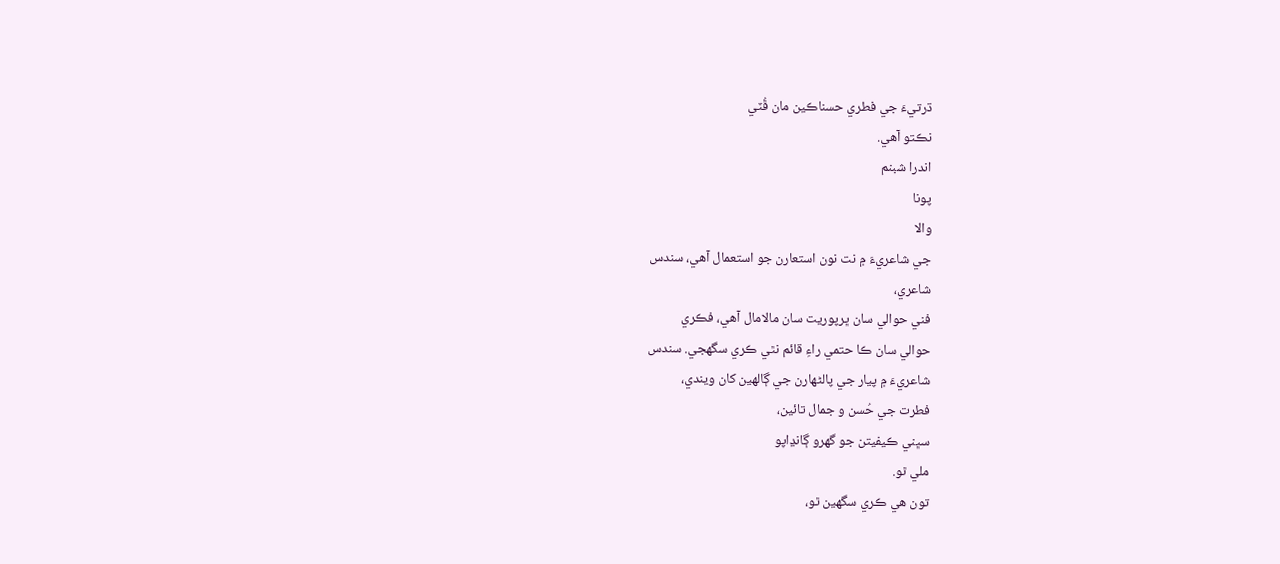ڌرتيءَ جي فطري حسناڪين مان ڦُٽي
نڪتو آهي.
اندرا شبنم
پونا
والا
جي شاعريءَ ۾ نت نون استعارن جو استعمال آهي، سندس
شاعري،
فني حوالي سان ڀرپوريت سان مالامال آهي، فڪري
حوالي سان ڪا حتمي راءِ قائم نٿي ڪري سگهجي. سندس
شاعريءَ ۾ پيار جي پالڻهارن جي ڳالهين کان ويندي،
فطرت جي حُسن و جمال تائين،
سڀني ڪيفيتن جو گهرو ڳانڍاپو
ملي ٿو.
تون هي ڪري سگهين ٿو،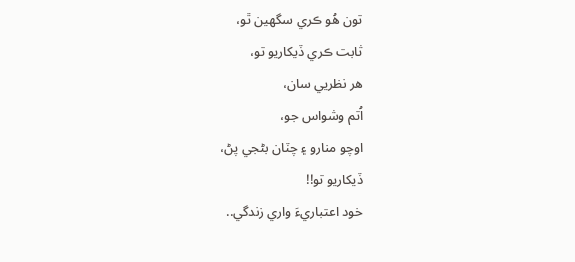تون هُو ڪري سگهين ٿو،
ثابت ڪري ڏيکاريو تو،
هر نظريي سان،
اُتم وشواس جو،
اوچو منارو ۽ چٽان بڻجي پڻ،
ڏيکاريو تو!!
خود اعتباريءَ واري زندگي..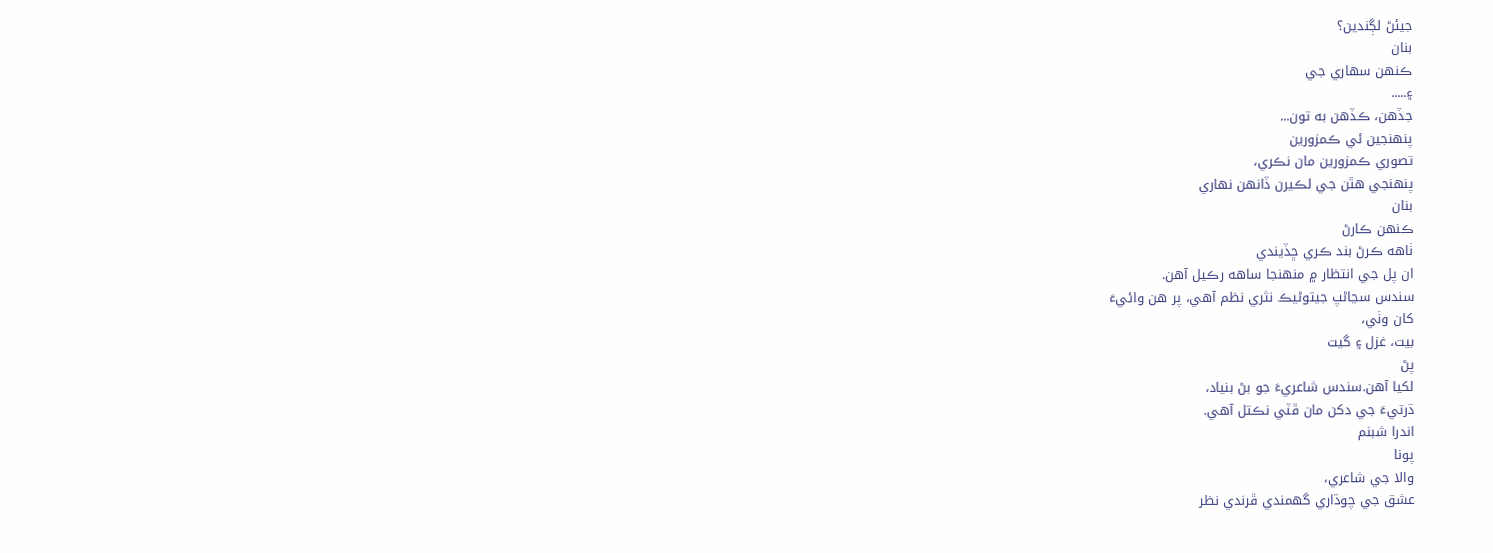جيئڻ لڳندين؟
بنان
ڪنهن سهاري جي
۽.....
جڏهن، ڪڏهن به تون...
پنهنجين ئي ڪمزورين
تصوري ڪمزورين مان نڪري،
پنهنجي هٿن جي لڪيرن ڏانهن نهاري
بنان
ڪنهن ڪارڻ
ٺاهه ڪرڻ بند ڪري ڇڏيندي
ان پل جي انتظار ۾ منهنجا ساهه رڪيل آهن.
سندس سڃاڻپ جيتوڻيڪ نثري نظم آهي، پر هن وائيءَ
کان وٺي،
بيت، غزل ۽ گيت
پڻ
لکيا آهن.سندس شاعريءَ جو بڻ بنياد،
ڌرتيءَ جي دکن مان ڦٽي نڪتل آهي.
اندرا شبنم
پونا
والا جي شاعري،
عشق جي چوڌاري گهمندي ڦرندي نظر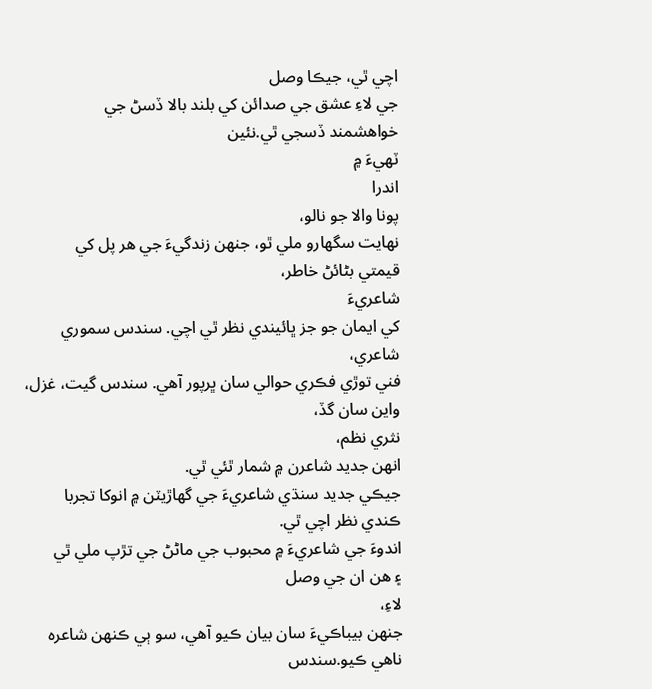اچي ٿي، جيڪا وصل
جي لاءِ عشق جي صدائن کي بلند بالا ڏسڻ جي
خواهشمند ڏسجي ٿي.نئين
ٽهيءَ ۾
اندرا
پونا والا جو نالو،
نهايت سگهارو ملي ٿو، جنهن زندگيءَ جي هر پل کي
قيمتي بڻائڻ خاطر،
شاعريءَ
کي ايمان جو جز ڀائيندي نظر ٿي اچي. سندس سموري
شاعري،
فني توڙي فڪري حوالي سان ڀرپور آهي. سندس گيت، غزل،
واين سان گڏ،
نثري نظم،
انهن جديد شاعرن ۾ شمار ٿئي ٿي.
جيڪي جديد سنڌي شاعريءَ جي گهاڙيٽن ۾ انوکا تجربا
ڪندي نظر اچي ٿي.
اندوءَ جي شاعريءَ ۾ محبوب جي ماڻڻ جي تڙپ ملي ٿي
۽ هن ان جي وصل
لاءِ،
جنهن بيباڪيءَ سان بيان ڪيو آهي، سو ٻي ڪنهن شاعره
ناهي ڪيو.سندس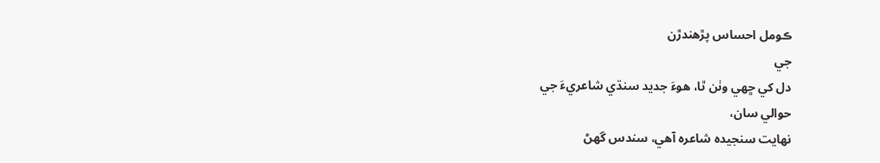ڪومل احساس پڙهندڙن
جي
دل کي ڇهي وٺن ٿا، هوءَ جديد سنڌي شاعريءَ جي
حوالي سان،
نهايت سنجيده شاعره آهي، سندس گهڻ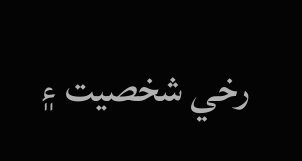رخي شخصيت ۽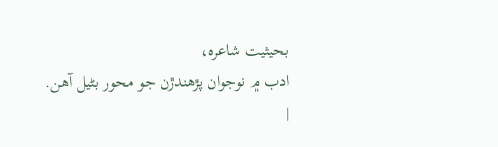بحيثيت شاعره،
ادب ۾ نوجوان پڙهندڙن جو محور بڻيل آهن.
|